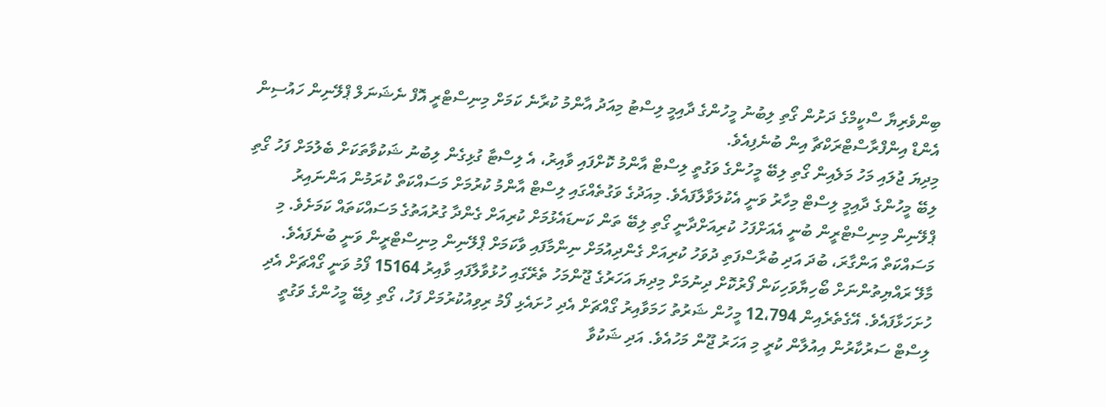ބިންވެރިޔާ ސްކީމްގެ ދަށުން ގޯތި ލިބުނު މީހުންގެ ދާއިމީ ލިސްޓު މިއަދު އާންމު ކުރާނެ ކަމަށް މިނިސްޓްރީ އޮފް ނެޝަނަލް ޕްލޭނިން ހައުސިން އެންޑް އިންފްރާސްޓްރަކްޗާ އިން ބުނެފިއެވެ.
މިދިޔަ ޖުލައި މަހު މަލެއިން ގޯތި ލިބޭ މީހުންގެ ވަގުތީ ލިސްޓް އާންމު ކޮށްފައި ވާއިރު، އެ ލިސްޓާ ގުޅިގެން ލިބުނު ޝަކުވާތަކަށް ބެލުމަށް ފަހު ގޯތި ލިބޭ މީހުންގެ ދާއިމީ ލިސްޓް މިހާރު ވަނީ އެކުލަވާލާފައެވެ. މިއަދުގެ ވަގުތެއްގައި ލިސްޓް އާންމު ކުރުމަށް މަސައްކަތް ކުރަމުން އަންނައިރު ޕްލޭނިން މިނިސްޓްރީން ބުނީ އެއަށްފަހު ކުރިއަށްދާނީ ގޯތި ލިބޭ ތަން ކަނޑައެޅުމަށް ކުރިއަށް ގެންދާ ގުރުއަތުގެ މަސައްކަތައް ކަމަށެވެ. މި މަސައްކަތް އަންގާރަ، ބުދަ އަދި ބުރާސްފަތި ދުވަހު ކުރިއަށް ގެންދިއުމަށް ނިންމާފައި ވާކަމަށް ޕްލޭނިން މިނިސްޓްރީން ވަނީ ބުނެފައެވެ.
މާލޭ ރައްޔިތުންނަށް ބޯހިޔާވަހިކަން ފޯރުކޮށް ދިނުމަށް މިދިޔަ އަހަރުގެ ޖޫންމަހު ތެރޭގައި ހުޅުވާލާފައި ވާއިރު 15164 ފޯމު ވަނީ ގޯއްޗަށް އެދި ހުށަހަޅާފައެވެ. އޭގެތެރެއިން 12،794 މީހުން ޝަރުތު ހަމަވާއިރު ގޯއްޗަށް އެދި ހުށައެޅި ފޯމު ރިވިއުކުރުމަށް ފަހު، ގޯތި ލިބޭ މީހުންގެ ވަގުތީ ލިސްޓް ސަރުކާރުން އިއުލާން ކުރީ މި އަހަރު ޖޫން މަހުއެވެ. އަދި ޝަކުވާ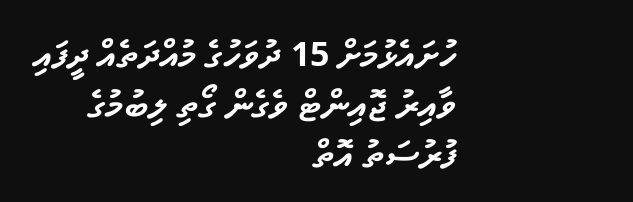ހުށައެޅުމަށް 15 ދުވަހުގެ މުއްދަތެއް ދީފައި ވާއިރު ޖޮއިންޓް ވެގެން ގޯތި ލިބުމުގެ ފުރުސަތު އޮތް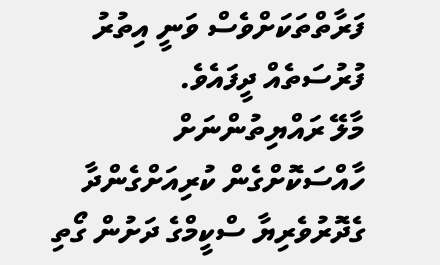ފަރާތްތަކަށްވެސް ވަނީ އިތުރު ފުރުސަތެއް ދީފައެވެ.
މާލޭ ރައްޔިތުންނަށް ހާއްސަކޮށްގެން ކުރިއަށްގެންދާ ގެދޮރުވެރިޔާ ސްކީމްގެ ދަށުން ގޯތި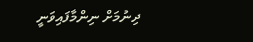ދިނުމަށް ނިންމާފައިވަނީ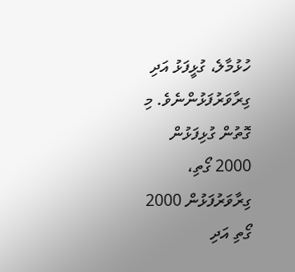ހުޅުމާލެ، ގުޅީފަޅު އަދި ގިރާވަރުފަޅުންނެވެ. މި ގޮތުން ގުޅިފަޅުން 2000 ގޯތި، ގިރާވަރުފަޅުން 2000 ގޯތި އަދި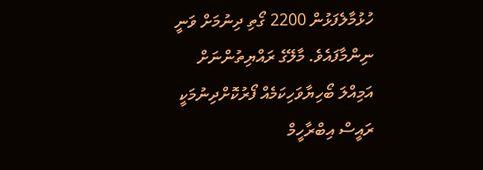ހުޅުމާލެފަޅުން 2200 ގޯތި ދިނުމަށް ވަނީ ނިންމާފައެވެ. މާލޭގެ ރައްޔިތުންނަށް އަމިއްލަ ބޯހިޔާވަހިކަމެއް ފޯރުކޮށްދިނުމަކީ ރައީސް އިބްރާހީމް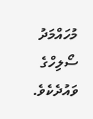މުހައްމަދު ސޯލިހްގެ ވައުދެކެވެ.